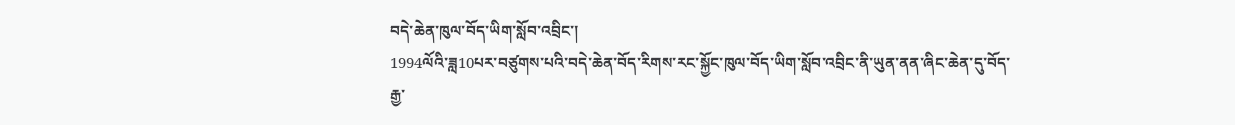བདེ་ཆེན་ཁུལ་བོད་ཡིག་སློབ་འབྲིང་།
1994ལོའི་ཟླ10པར་བཙུགས་པའི་བདེ་ཆེན་བོད་རིགས་རང་སྐྱོང་ཁུལ་བོད་ཡིག་སློབ་འབྲིང་ནི་ཡུན་ནན་ཞིང་ཆེན་དུ་བོད་རྒྱ་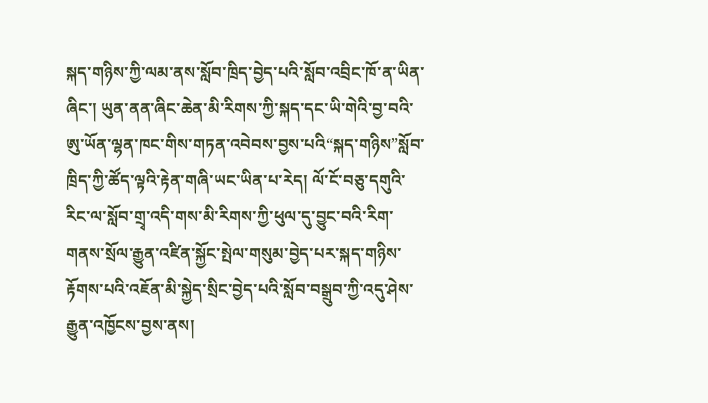སྐད་གཉིས་ཀྱི་ལམ་ནས་སློབ་ཁྲིད་བྱེད་པའི་སློབ་འབྲིང་ཁོ་ན་ཡིན་ཞིང་། ཡུན་ནན་ཞིང་ཆེན་མི་རིགས་ཀྱི་སྐད་དང་ཡི་གེའི་བྱ་བའི་ཨུ་ཡོན་ལྷན་ཁང་གིས་གཏན་འབེབས་བྱས་པའི“སྐད་གཉིས”སློབ་ཁྲིད་ཀྱི་ཚོད་ལྟའི་རྟེན་གཞི་ཡང་ཡིན་པ་རེད། ལོ་ངོ་བཅུ་དགུའི་རིང་ལ་སློབ་གྲྭ་འདི་གས་མི་རིགས་ཀྱི་ཕུལ་དུ་བྱུང་བའི་རིག་གནས་སྲོལ་རྒྱུན་འཛིན་སྐྱོང་སྤེལ་གསུམ་བྱེད་པར་སྐད་གཉིས་རྟོགས་པའི་འཇོན་མི་སྐྱེད་སྲིང་བྱེད་པའི་སློབ་བསྒྲུབ་ཀྱི་འདུ་ཤེས་རྒྱུན་འཁྱོངས་བྱས་ནས།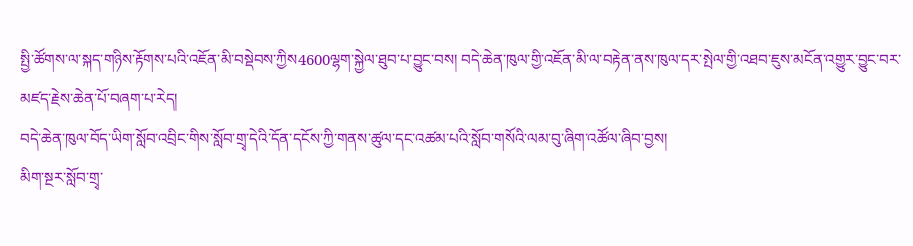སྤྱི་ཚོགས་ལ་སྐད་གཉིས་རྟོགས་པའི་འཇོན་མི་བསྡེབས་ཀྱིས4600ལྷག་སྐྱེལ་ཐུབ་པ་བྱུང་བས། བདེ་ཆེན་ཁུལ་གྱི་འཇོན་མི་ལ་བརྟེན་ནས་ཁུལ་དར་སྤེལ་གྱི་འཐབ་ཇུས་མངོན་འགྱུར་བྱུང་བར་མཛད་རྗེས་ཆེན་པོ་བཞག་པ་རེད།
བདེ་ཆེན་ཁུལ་བོད་ཡིག་སློབ་འབྲིང་གིས་སློབ་གྲྭ་དེའི་དོན་དངོས་ཀྱི་གནས་ཚུལ་དང་འཚམ་པའི་སློབ་གསོའི་ལམ་བུ་ཞིག་འཚོལ་ཞིབ་བྱས།
མིག་སྔར་སློབ་གྲྭ་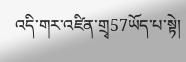འདི་གར་འཛིན་གྲྭ57ཡོད་པ་སྟེ།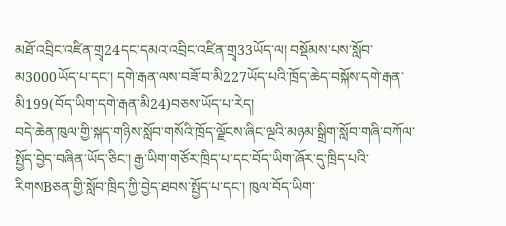མཐོ་འབྲིང་འཛིན་གྲྭ24དང་དམའ་འབྲིང་འཛིན་གྲྭ33ཡོད་ལ། བསྡོམས་པས་སློབ་མ3000ཡོད་པ་དང་། དགེ་རྒན་ལས་བཟོ་བ་མི227ཡོད་པའི་ཁྲོད་ཆེད་བསྐོས་དགེ་རྒན་མི199(བོད་ཡིག་དགེ་རྒན་མི24)བཅས་ཡོད་པ་རེད།
བདེ་ཆེན་ཁུལ་གྱི་སྐད་གཉིས་སློབ་གསོའི་ཁྲོད་ལྗོངས་ཞིང་ལྔའི་མཉམ་སྒྲིག་སློབ་གཞི་བཀོལ་སྤྱོད་བྱེད་བཞིན་ཡོད་ཅིང་། རྒྱ་ཡིག་གཙོར་ཁྲིད་པ་དང་བོད་ཡིག་ཞོར་དུ་ཁྲིད་པའི་རིགསBཅན་གྱི་སློབ་ཁྲིད་ཀྱི་བྱེད་ཐབས་སྤྱོད་པ་དང་། ཁུལ་བོད་ཡིག་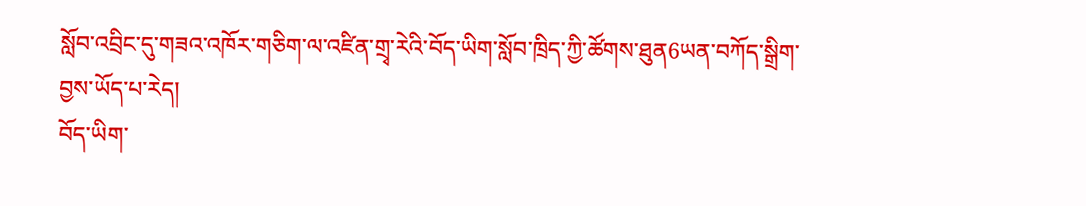སློབ་འབྲིང་དུ་གཟའ་འཁོར་གཅིག་ལ་འཛིན་གྲྭ་རེའི་བོད་ཡིག་སློབ་ཁྲིད་ཀྱི་ཚོགས་ཐུན6ཡན་བཀོད་སྒྲིག་བྱས་ཡོད་པ་རེད།
བོད་ཡིག་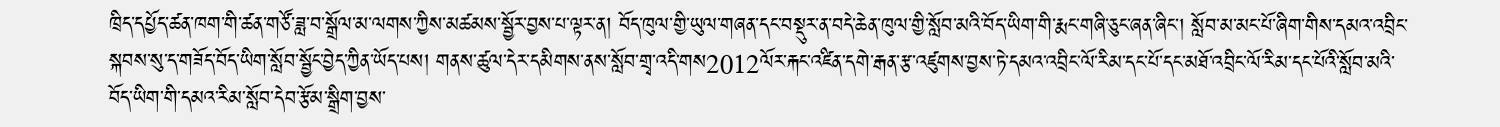ཁྲིད་དཔྱོད་ཚན་ཁག་གི་ཚན་གཙོ་ཟླ་བ་སྒྲོལ་མ་ལགས་ཀྱིས་མཚམས་སྦྱོར་བྱས་པ་ལྟར་ན། བོད་ཁུལ་གྱི་ཡུལ་གཞན་དང་བསྡུར་ན་བདེ་ཆེན་ཁུལ་གྱི་སློབ་མའི་བོད་ཡིག་གི་རྨང་གཞི་ཅུང་ཞན་ཞིང་། སློབ་མ་མང་པོ་ཞིག་གིས་དམའ་འབྲིང་སྐབས་སུ་ད་གཟོད་བོད་ཡིག་སློབ་སྦྱོང་བྱེད་ཀྱིན་ཡོད་པས། གནས་ཚུལ་དེར་དམིགས་ནས་སློབ་གྲྭ་འདི་གས2012ལོར་རྐང་འཛིན་དགེ་རྒན་རྩ་འཛུགས་བྱས་ཏེ་དམའ་འབྲིང་ལོ་རིམ་དང་པོ་དང་མཐོ་འབྲིང་ལོ་རིམ་དང་པོའི་སློབ་མའི་བོད་ཡིག་གི་དམའ་རིམ་སློབ་དེབ་རྩོམ་སྒྲིག་བྱས་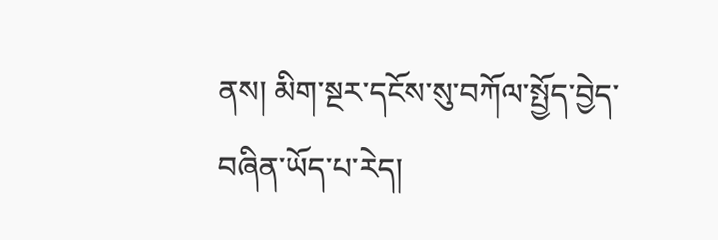ནས། མིག་སྔར་དངོས་སུ་བཀོལ་སྤྱོད་བྱེད་བཞིན་ཡོད་པ་རེད།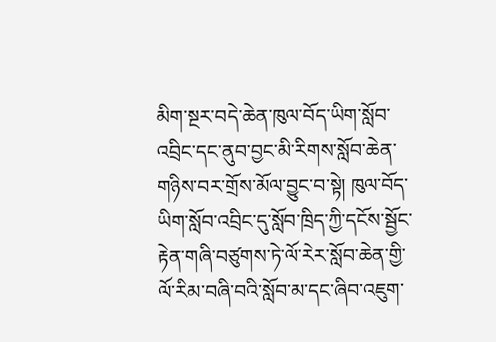མིག་སྔར་བདེ་ཆེན་ཁུལ་བོད་ཡིག་སློབ་འབྲིང་དང་ནུབ་བྱང་མི་རིགས་སློབ་ཆེན་གཉིས་བར་གྲོས་མོལ་བྱུང་བ་སྟེ། ཁུལ་བོད་ཡིག་སློབ་འབྲིང་དུ་སློབ་ཁྲིད་ཀྱི་དངོས་སྦྱོང་རྟེན་གཞི་བཙུགས་ཏེ་ལོ་རེར་སློབ་ཆེན་གྱི་ལོ་རིམ་བཞི་བའི་སློབ་མ་དང་ཞིབ་འཇུག་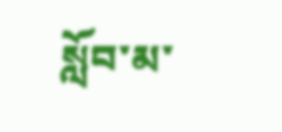སློབ་མ་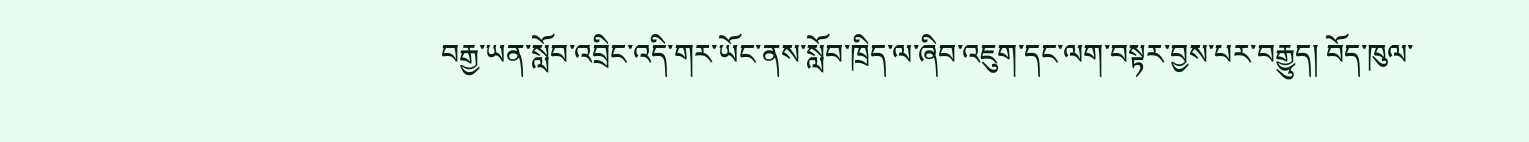བརྒྱ་ཡན་སློབ་འབྲིང་འདི་གར་ཡོང་ནས་སློབ་ཁྲིད་ལ་ཞིབ་འཇུག་དང་ལག་བསྟར་བྱས་པར་བརྒྱུད། བོད་ཁུལ་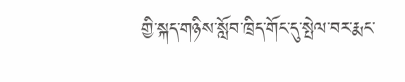གྱི་སྐད་གཉིས་སློབ་ཁྲིད་གོང་དུ་སྤེལ་བར་རྨང་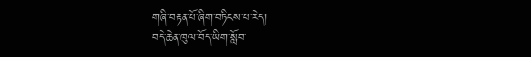གཞི་བརྟན་པོ་ཞིག་བཏིངས་པ་རེད།
བདེ་ཆེན་ཁུལ་བོད་ཡིག་སློབ་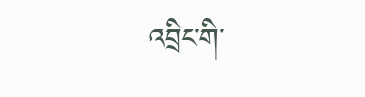འབྲིང་གི་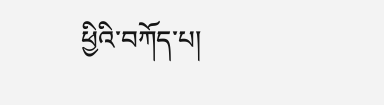ཕྱིའི་བཀོད་པ།